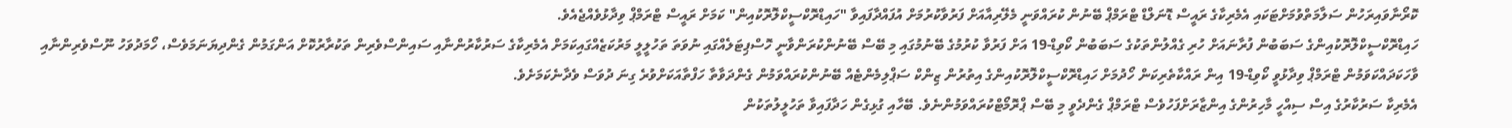ކޮރޯނާވައިރަހުން ސަލާމަތްވުމަށްޓަކައި އެމެރިކާގެ ރައީސް ޑޮނަލްޑް ޓްރަމްޕް ބޭނުން ކުރައްވަނީ މެލޭރިއާއަށް ފަރުވާކުރުމަށް އުފައްދާފައިވާ "ހައިޑްރޮކްސީކްލޮރޮކުއިން" ކަމަށް ރައީސް ޓްރަމްޕް ވިދާޅުވެއްޖެއެވެ.
ހައިޑްރޮކްސީކްލޮރޮކުއިންގެ ސަބަބުން ފުރާނައަށް ހުރި ގެއްލުންތަކުގެ ސަބަބުން ކޯވިޑް-19 އަށް ފަރުވާ ކުރުމުގެ ބޭނުމުގައި މި ބޭސް ބޭނުންކުރަންވާނީ ހޮސްޕިޓަލެއްގައި ނުވަތަ ތަހުލީލީ މަރުކަޒެއްގައިކަމަށް އެމެރިކާގެ ސަރުކާރުންނާއި ސައިންސްވެރިން ތަކުރާރުކޮށް އަންގަމުން ގެންދިޔަނަމަވެސް، ހޯމަދުވަހު ނޫސްވެރިންނާއި ވާހަކަދައްކަވަމުން ޓްރަމްޕް ވިދާޅުވީ ކޯވިޑް-19 އިން ރައްކާތެރިކަން ހޯދުމަށް ހައިޑްރޮކްސީކްލޮރޮކުއިންގެ އިތުރުން ޒިންކް ސަޕްލިމެންޓެއް ބޭނުންކުރައްވަމުން ގެންދަވާތާ ހަފްތާއަކަށްވުރެ ގިނަ ދުވަސް ވެދާނެކަމަށެވެ.
އެމެރިކާ ސަރުކާރުގެ އިސް ސިއްހީ މާހިރުންގެ އިންޒާރަށްފަހުވެސް ޓްރަމްޕް ގެންދެވީ މި ބޭސް ޕްރޮމޯޓްކުރައްވަމުންނެވެ. ބޭހާއި ގުޅިގެން ހަދާފައިވާ ތަހުލީލުތަކުން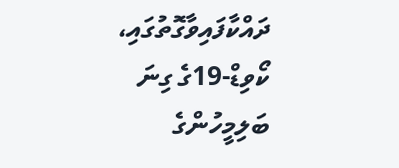ދައްކާފައިވާގޮތުގައި، ކޯވިޑް-19ގެ ގިނަ ބަލިމީހުންގެ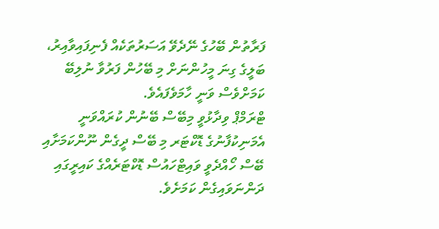ފަރާތުން ބޭހުގެ ނޭދެވޭ އަސަރުތަކެއް ފެނިފައިވާއިރު، ބަލީގެ ގިނަ މީހުންނަށް މި ބޭހުން ފަރުވާ ނުލިބޭ ކަމަށްވެސް ވަނީ ހާމަވެފައެވެ.
ޓްރަމްޕް ވިދާޅުވީ މިބޭސް ބޭނުން ކުރައްވަނީ އެމަނިކުފާނުގެ ޑޮކްޓަރ މި ބޭސް ދީގެން ނޫންކަމަށާއި ބޭސް ހޯއްދެވީ ވައިޓްހައުސް ޑޮކްޓަރެއްގެ ކައިރީގައި ދަންނަވައިގެން ކަމަށެވެ.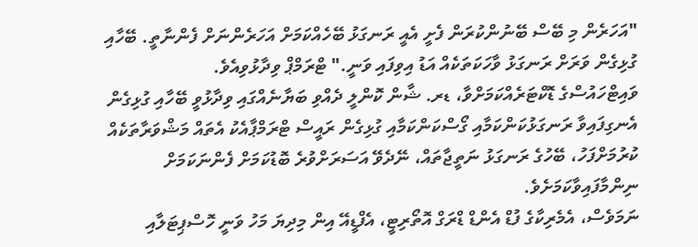"އަހަރެން މި ބޭސް ބޭނުންކުރަން ފެށީ އެއީ ރަނގަޅު ބޭހެއްކަމަށް އަހަރެންނަށް ފެންނާތީ. ބޭހާއި ގުޅިގެން ވަރަށް ރަނގަޅު ވާހަކަތަކެއް އަޑު އިވިފައި ވަނީ." ޓްރަމްޕް ވިދާޅުވިއެވެ.
ވައިޓްހައުސްގެ ޑޮކްޓަރެއްކަމަށްވާ، ޑރ. ޝާން ކޮންލީ ދެއްވި ބަޔާނެއްގައި ވިދާޅުވީ ބޭހާއި ގުޅިގެން އެނގިފައިވާ ރަނގަޅުކަންކަމާއި ގޯސްކަންކަމާއި ގުޅިގެން ރައީސް ޓްރަމްޕާއެކު އެތައް މަޝްވަރާތަކެއް ކުރުމަށްފަހު، ބޭހުގެ ރަނގަޅު ނަތީޖާތައް، ނޭދެވޭ އަސަރަށްވުރެ ބޮޑުކަމަށް ފެންނަކަމަށް ނިންމާފައިވާކަމަށެވެ.
ނަމަވެސް، އެމެރިކާގެ ފުޑް އެންޑް ޑްރަގް އޮތޯރިޓީ، އެފްޑީއޭ އިން މިދިޔަ މަހު ވަނީ ހޮސްޕިޓަލާއި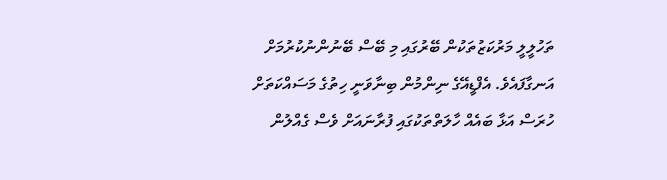ތަހުލީލީ މަރުކަޒުތަކުން ބޭރުގައި މި ބޭސް ބޭނުންނުކުރުމަށް އަނގާފައެވެ. އެފްޑީއޭގެ ނިންމުން ބިނާވަނީ ހިތުގެ މަސައްކަތަށް ހުރަސް އަޅާ ބައެއް ހާލަތްތަކުގައި ފުރާނައަށް ވެސް ގެއްލުން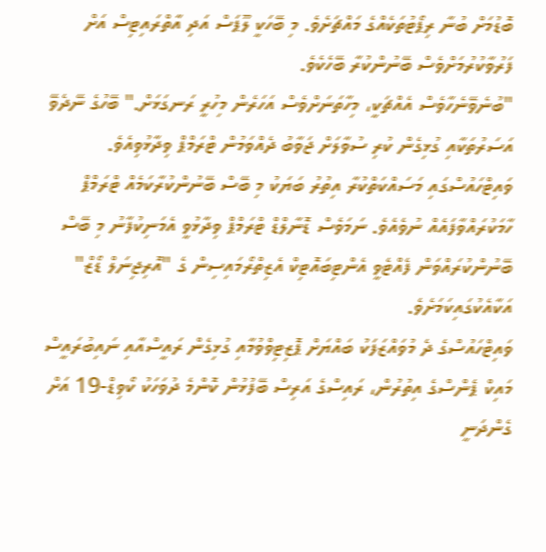ބޮޑުމަށް ބުނާ ރިޕޯޓުތަކެއްގެ މައްޗަށެވެ. މި ބޭހަކީ ލޫޕަސް އަދި އާތްރައިޓިސް އަށް ފަރުވާކުރުމަށްވެސް ބޭނުންކުރާ ބޭހެކެވެ.
"ބުނެވޭނެހާވެސް އެއްޗަކީ، މިހާތަނަށްވެސް އަހަރެން މިހުރީ ރަނގަޅަށް." ބޭހުގެ ނޭދެވޭ އަސަރުތަކާއި ގުޅިގެން ކުރި ސުވާލަށް ޖަވާބު ދެއްވަމުން ޓްރަމްޕް ވިދާޅުވިއެވެ.
ވައިޓްހައުސްގައި މަސައްކަތްކުރާ އިތުރު ބަޔަކު މި ބޭސް ބޭނުންކުރާކަމެއް ޓްރަމްޕް ހާމަކުރައްވާފައެއް ނުވެއެވެ. ނަމަވެސް ޑޮނާލްޑް ޓްރަމްޕް ވިދާޅުވީ އެމަނިކުފާނު މި ބޭސް ބޭނުންކުރައްވަން ފެއްޓެވީ އެންޓިބައޮޓިކް އެޒިތްރޯމައިސިން ގެ "އޮރިޖިނަލް ޑޯޒް" އަކާއެކުގައިކަމަށެވެ.
ވައިޓްހައުސްގެ ދެ މުވައްޒަފަކު ބައްޔަށް ޕޮޒިޓިވްވުމާއި ގުޅިގެން ރައީސްއާއި ނައިބުރައީސް މައިކް ޕެންސްގެ އިތުރުން، ރައިސްގެ އަރިސް ބޭފުޅުން ކޮންމެ ދުވަހަކު ކޯވިޑް-19 އަށް ގެންދަނީ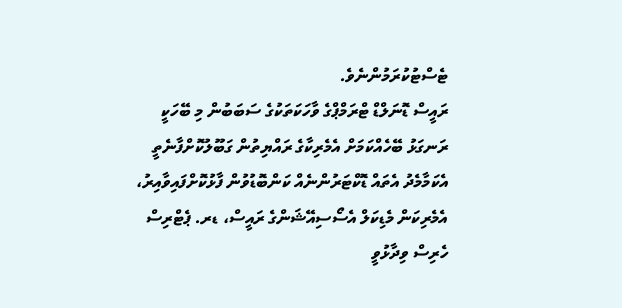ޓެސްޓުކުރަމުންނެވެ.
ރައީސް ޑޮނަލްޑް ޓްރަމްޕްގެ ވާހަކަތަކުގެ ސަބަބުން މި ބޭހަކީ ރަނގަޅު ބޭހެއްކަމަށް އެމެރިކާގެ ރައްޔިތުން ގަބޫލުކޮށްފާނެތީ އެކަމާމެދު އެތައް ޑޮކްޓަރުންނެއް ކަންބޮޑުވުން ފާޅުކޮށްފައިވާއިރު، އެމެރިކަން މެޑިކަލް އެސޯސިއޭޝަންގެ ރައީސް، ޑރ. ޕެޓްރިސް ހެރިސް ވިދާޅުވީ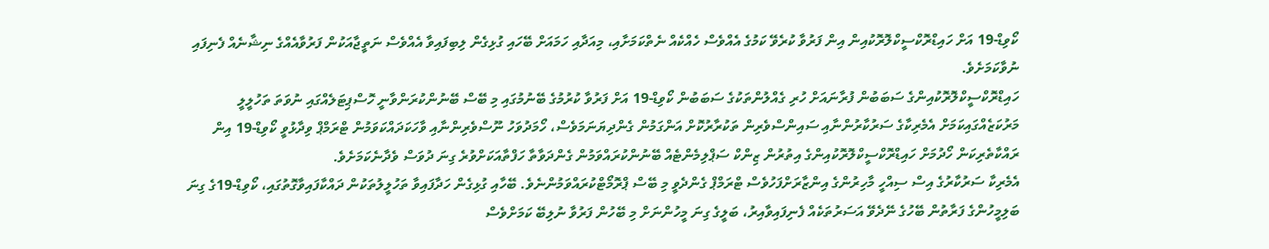ކޯވިޑް-19 އަށް ހައިޑްރޮކްސީކްލޮރޮކުއިން އިން ފަރުވާ ކުރެވޭ ކަމުގެ އެއްވެސް ހެއްކެއް ނެތްކަމަށާއި، މިއަދާއި ހަމައަށް ބޭހައި ގުޅިގެން ލިބިފައިވާ އެއްވެސް ނަތީޖާއަކުން ފަރުވާއެއްގެ ނިޝާނެއް ފެނިފައި ނުވާކަމަށެވެ.
ހައިޑްރޮކްސީކްލޮރޮކުއިންގެ ސަބަބުން ފުރާނައަށް ހުރި ގެއްލުންތަކުގެ ސަބަބުން ކޯވިޑް-19 އަށް ފަރުވާ ކުރުމުގެ ބޭނުމުގައި މި ބޭސް ބޭނުންކުރަންވާނީ ހޮސްޕިޓަލެއްގައި ނުވަތަ ތަހުލީލީ މަރުކަޒެއްގައިކަމަށް އެމެރިކާގެ ސަރުކާރުންނާއި ސައިންސްވެރިން ތަކުރާރުކޮށް އަންގަމުން ގެންދިޔަނަމަވެސް، ހޯމަދުވަހު ނޫސްވެރިންނާއި ވާހަކަދައްކަވަމުން ޓްރަމްޕް ވިދާޅުވީ ކޯވިޑް-19 އިން ރައްކާތެރިކަން ހޯދުމަށް ހައިޑްރޮކްސީކްލޮރޮކުއިންގެ އިތުރުން ޒިންކް ސަޕްލިމެންޓެއް ބޭނުންކުރައްވަމުން ގެންދަވާތާ ހަފްތާއަކަށްވުރެ ގިނަ ދުވަސް ވެދާނެކަމަށެވެ.
އެމެރިކާ ސަރުކާރުގެ އިސް ސިއްހީ މާހިރުންގެ އިންޒާރަށްފަހުވެސް ޓްރަމްޕް ގެންދެވީ މި ބޭސް ޕްރޮމޯޓްކުރައްވަމުންނެވެ. ބޭހާއި ގުޅިގެން ހަދާފައިވާ ތަހުލީލުތަކުން ދައްކާފައިވާގޮތުގައި، ކޯވިޑް-19ގެ ގިނަ ބަލިމީހުންގެ ފަރާތުން ބޭހުގެ ނޭދެވޭ އަސަރުތަކެއް ފެނިފައިވާއިރު، ބަލީގެ ގިނަ މީހުންނަށް މި ބޭހުން ފަރުވާ ނުލިބޭ ކަމަށްވެސް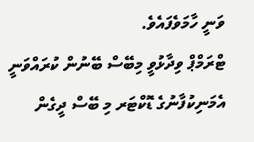ވަނީ ހާމަވެފައެވެ.
ޓްރަމްޕް ވިދާޅުވީ މިބޭސް ބޭނުން ކުރައްވަނީ އެމަނިކުފާނުގެ ޑޮކްޓަރ މި ބޭސް ދީގެން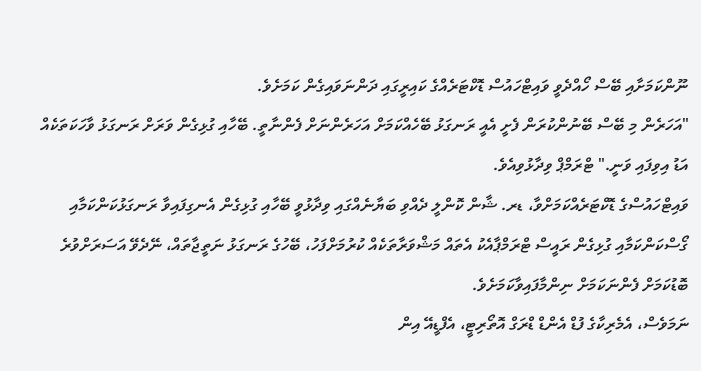ނޫންކަމަށާއި ބޭސް ހޯއްދެވީ ވައިޓްހައުސް ޑޮކްޓަރެއްގެ ކައިރީގައި ދަންނަވައިގެން ކަމަށެވެ.
"އަހަރެން މި ބޭސް ބޭނުންކުރަން ފެށީ އެއީ ރަނގަޅު ބޭހެއްކަމަށް އަހަރެންނަށް ފެންނާތީ. ބޭހާއި ގުޅިގެން ވަރަށް ރަނގަޅު ވާހަކަތަކެއް އަޑު އިވިފައި ވަނީ." ޓްރަމްޕް ވިދާޅުވިއެވެ.
ވައިޓްހައުސްގެ ޑޮކްޓަރެއްކަމަށްވާ، ޑރ. ޝާން ކޮންލީ ދެއްވި ބަޔާނެއްގައި ވިދާޅުވީ ބޭހާއި ގުޅިގެން އެނގިފައިވާ ރަނގަޅުކަންކަމާއި ގޯސްކަންކަމާއި ގުޅިގެން ރައީސް ޓްރަމްޕާއެކު އެތައް މަޝްވަރާތަކެއް ކުރުމަށްފަހު، ބޭހުގެ ރަނގަޅު ނަތީޖާތައް، ނޭދެވޭ އަސަރަށްވުރެ ބޮޑުކަމަށް ފެންނަކަމަށް ނިންމާފައިވާކަމަށެވެ.
ނަމަވެސް، އެމެރިކާގެ ފުޑް އެންޑް ޑްރަގް އޮތޯރިޓީ، އެފްޑީއޭ އިން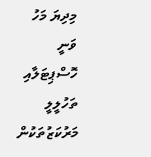މިދިޔަ މަހު ވަނީ ހޮސްޕިޓަލާއި ތަހުލީލީ މަރުކަޒުތަކުން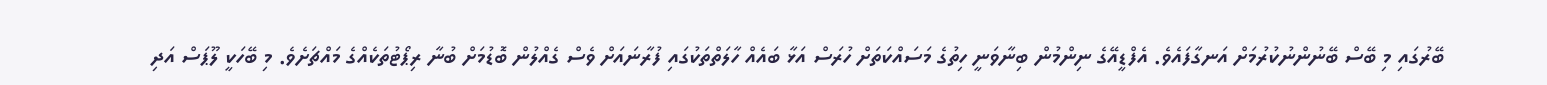ބޭރުގައި މި ބޭސް ބޭނުންނުކުރުމަށް އަނގާފައެވެ. އެފްޑީއޭގެ ނިންމުން ބިނާވަނީ ހިތުގެ މަސައްކަތަށް ހުރަސް އަޅާ ބައެއް ހާލަތްތަކުގައި ފުރާނައަށް ވެސް ގެއްލުން ބޮޑުމަށް ބުނާ ރިޕޯޓުތަކެއްގެ މައްޗަށެވެ. މި ބޭހަކީ ލޫޕަސް އަދި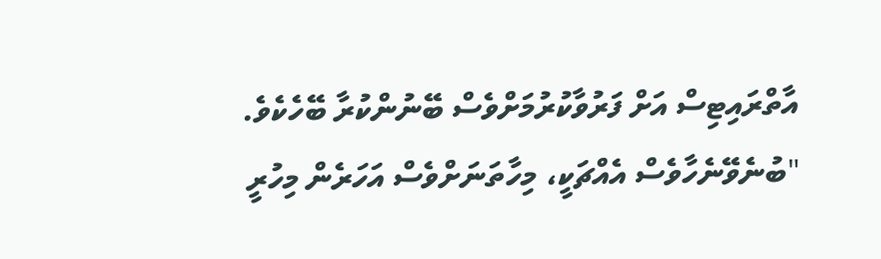އާތްރައިޓިސް އަށް ފަރުވާކުރުމަށްވެސް ބޭނުންކުރާ ބޭހެކެވެ.
"ބުނެވޭނެހާވެސް އެއްޗަކީ، މިހާތަނަށްވެސް އަހަރެން މިހުރީ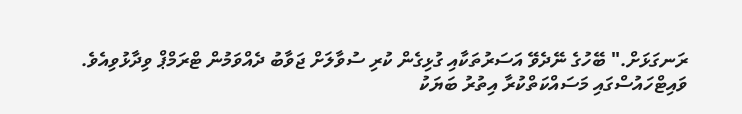ރަނގަޅަށް." ބޭހުގެ ނޭދެވޭ އަސަރުތަކާއި ގުޅިގެން ކުރި ސުވާލަށް ޖަވާބު ދެއްވަމުން ޓްރަމްޕް ވިދާޅުވިއެވެ.
ވައިޓްހައުސްގައި މަސައްކަތްކުރާ އިތުރު ބަޔަކު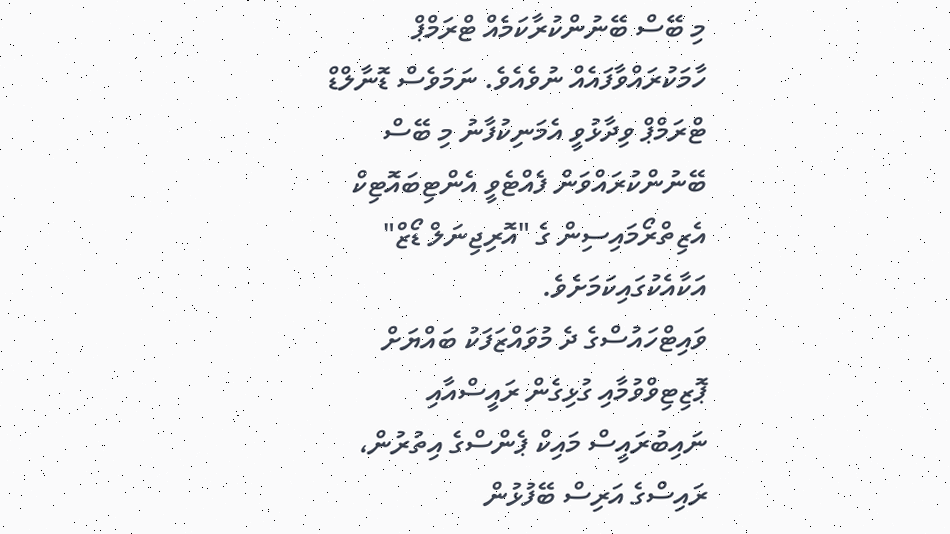މި ބޭސް ބޭނުންކުރާކަމެއް ޓްރަމްޕް ހާމަކުރައްވާފައެއް ނުވެއެވެ. ނަމަވެސް ޑޮނާލްޑް ޓްރަމްޕް ވިދާޅުވީ އެމަނިކުފާނު މި ބޭސް ބޭނުންކުރައްވަން ފެއްޓެވީ އެންޓިބައޮޓިކް އެޒިތްރޯމައިސިން ގެ "އޮރިޖިނަލް ޑޯޒް" އަކާއެކުގައިކަމަށެވެ.
ވައިޓްހައުސްގެ ދެ މުވައްޒަފަކު ބައްޔަށް ޕޮޒިޓިވްވުމާއި ގުޅިގެން ރައީސްއާއި ނައިބުރައީސް މައިކް ޕެންސްގެ އިތުރުން، ރައިސްގެ އަރިސް ބޭފުޅުން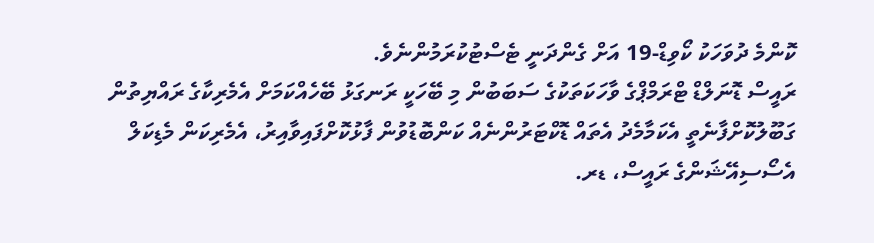ކޮންމެ ދުވަހަކު ކޯވިޑް-19 އަށް ގެންދަނީ ޓެސްޓުކުރަމުންނެވެ.
ރައީސް ޑޮނަލްޑް ޓްރަމްޕްގެ ވާހަކަތަކުގެ ސަބަބުން މި ބޭހަކީ ރަނގަޅު ބޭހެއްކަމަށް އެމެރިކާގެ ރައްޔިތުން ގަބޫލުކޮށްފާނެތީ އެކަމާމެދު އެތައް ޑޮކްޓަރުންނެއް ކަންބޮޑުވުން ފާޅުކޮށްފައިވާއިރު، އެމެރިކަން މެޑިކަލް އެސޯސިއޭޝަންގެ ރައީސް، ޑރ.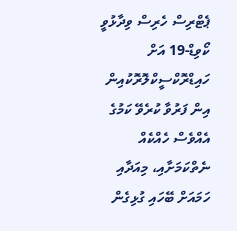ޕެޓްރިސް ހެރިސް ވިދާޅުވީ ކޯވިޑް-19 އަށް ހައިޑްރޮކްސީކްލޮރޮކުއިން އިން ފަރުވާ ކުރެވޭ ކަމުގެ އެއްވެސް ހެއްކެއް ނެތްކަމަށާއި، މިއަދާއި ހަމައަށް ބޭހައި ގުޅިގެން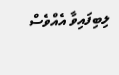ލިބިފައިވާ އެއްވެސް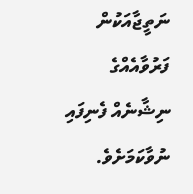ނަތީޖާއަކުން ފަރުވާއެއްގެ ނިޝާނެއް ފެނިފައި ނުވާކަމަށެވެ.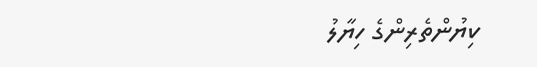ކިޔުންތެރިންގެ ހިޔާލު